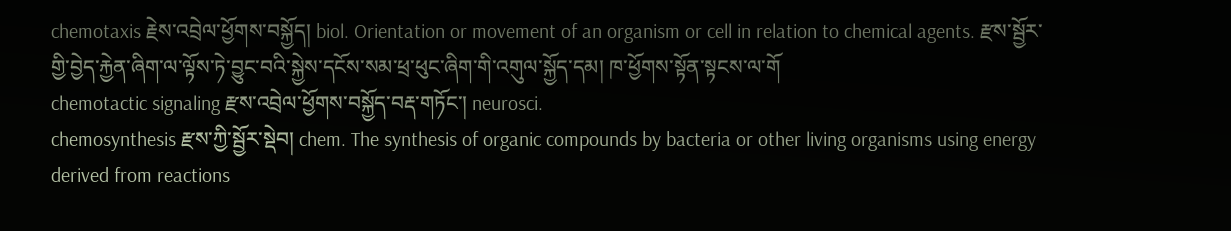chemotaxis རྗེས་འབྲེལ་ཕྱོགས་བསྐྱོད། biol. Orientation or movement of an organism or cell in relation to chemical agents. རྫས་སྦྱོར་གྱི་བྱེད་རྐྱེན་ཞིག་ལ་ལྟོས་ཏེ་བྱུང་བའི་སྐྱེས་དངོས་སམ་ཕྲ་ཕུང་ཞིག་གི་འགུལ་སྐྱོད་དམ། ཁ་ཕྱོགས་སྟོན་སྟངས་ལ་གོ
chemotactic signaling རྫས་འབྲེལ་ཕྱོགས་བསྐྱོད་བརྡ་གཏོང་། neurosci.
chemosynthesis རྫས་ཀྱི་སྦྱོར་སྡེབ། chem. The synthesis of organic compounds by bacteria or other living organisms using energy derived from reactions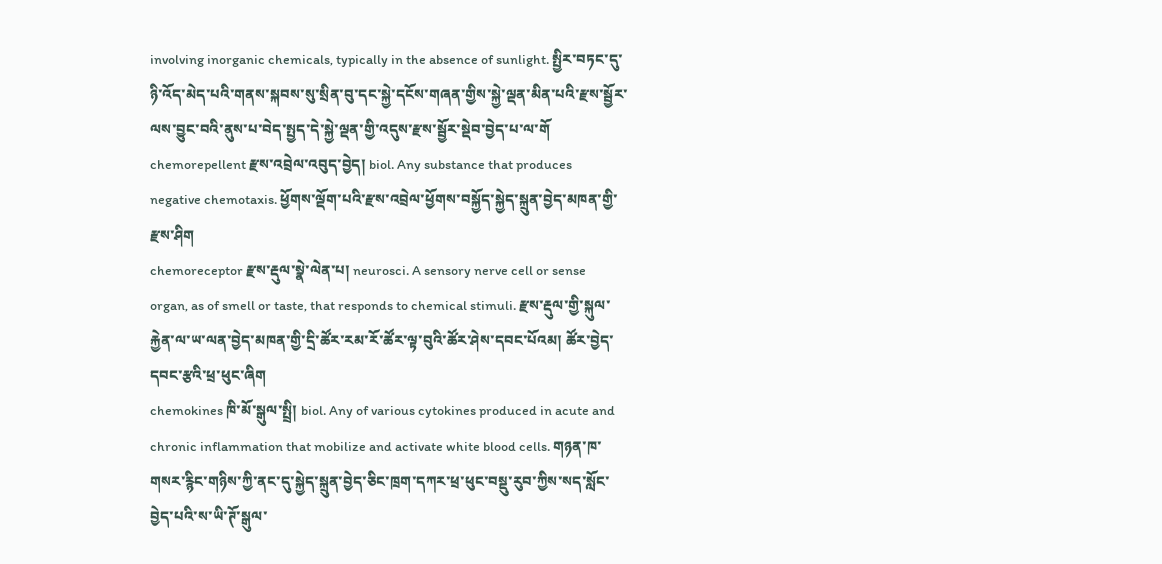involving inorganic chemicals, typically in the absence of sunlight. སྤྱིར་བཏང་དུ་ཉི་འོད་མེད་པའི་གནས་སྐབས་སུ་སྲིན་བུ་དང་སྐྱེ་དངོས་གཞན་གྱིས་སྐྱེ་ལྡན་མིན་པའི་རྫས་སྦྱོར་ལས་བྱུང་བའི་ནུས་པ་བེད་སྤྱད་དེ་སྐྱེ་ལྡན་གྱི་འདུས་རྫས་སྦྱོར་སྡེབ་བྱེད་པ་ལ་གོ
chemorepellent རྫས་འབྲེལ་འབུད་བྱེད། biol. Any substance that produces negative chemotaxis. ཕྱོགས་ལྡོག་པའི་རྫས་འབྲེལ་ཕྱོགས་བསྐྱོད་སྐྱེད་སྐྲུན་བྱེད་མཁན་གྱི་རྫས་ཤིག
chemoreceptor རྫས་རྡུལ་སྣེ་ལེན་པ། neurosci. A sensory nerve cell or sense organ, as of smell or taste, that responds to chemical stimuli. རྫས་རྡུལ་གྱི་སྐུལ་རྐྱེན་ལ་ཡ་ལན་བྱེད་མཁན་གྱི་དྲི་ཚོར་རམ་རོ་ཚོར་ལྟ་བུའི་ཚོར་ཤེས་དབང་པོའམ། ཚོར་བྱེད་དབང་རྩའི་ཕྲ་ཕུང་ཞིག
chemokines ཁི་མོ་སྒུལ་སྤྲི། biol. Any of various cytokines produced in acute and chronic inflammation that mobilize and activate white blood cells. གཉན་ཁ་གསར་རྙིང་གཉིས་ཀྱི་ནང་དུ་སྐྱེད་སྐྲུན་བྱེད་ཅིང་ཁྲག་དཀར་ཕྲ་ཕུང་བསྡུ་རུབ་ཀྱིས་སད་སློང་བྱེད་པའི་ས་ཡི་ཊོ་སྒུལ་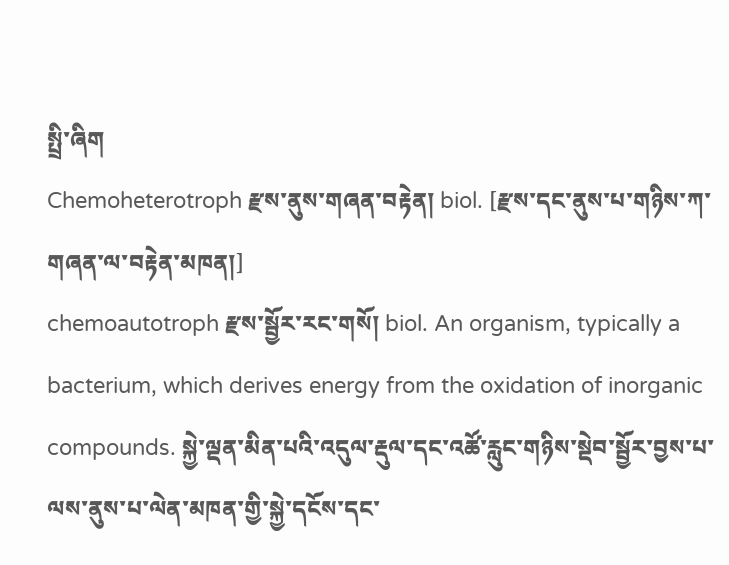སྤྲི་ཞིག
Chemoheterotroph རྫས་ནུས་གཞན་བརྟེན། biol. [རྫས་དང་ནུས་པ་གཉིས་ཀ་གཞན་ལ་བརྟེན་མཁན།]
chemoautotroph རྫས་སྦྱོར་རང་གསོ། biol. An organism, typically a bacterium, which derives energy from the oxidation of inorganic compounds. སྐྱེ་ལྡན་མིན་པའི་འདུལ་རྡུལ་དང་འཚོ་རླུང་གཉིས་སྡེབ་སྦྱོར་བྱས་པ་ལས་ནུས་པ་ལེན་མཁན་གྱི་སྐྱེ་དངོས་དང་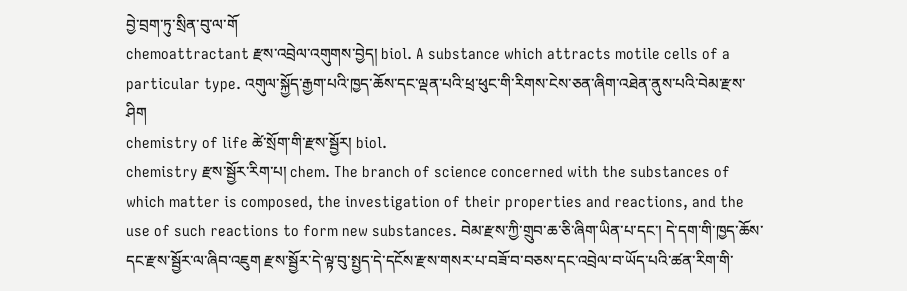བྱེ་བྲག་ཏུ་སྲིན་བུ་ལ་གོ
chemoattractant རྫས་འབྲེལ་འགུགས་བྱེད། biol. A substance which attracts motile cells of a particular type. འགུལ་སྐྱོད་རྒྱག་པའི་ཁྱད་ཆོས་དང་ལྡན་པའི་ཕྲ་ཕུང་གི་རིགས་ངེས་ཅན་ཞིག་འཐེན་ནུས་པའི་བེམ་རྫས་ཤིག
chemistry of life ཚེ་སྲོག་གི་རྫས་སྦྱོར། biol.
chemistry རྫས་སྦྱོར་རིག་པ། chem. The branch of science concerned with the substances of which matter is composed, the investigation of their properties and reactions, and the use of such reactions to form new substances. བེམ་རྫས་ཀྱི་གྲུབ་ཆ་ཅི་ཞིག་ཡིན་པ་དང་། དེ་དག་གི་ཁྱད་ཆོས་དང་རྫས་སྦྱོར་ལ་ཞིབ་འཇུག རྫས་སྦྱོར་དེ་ལྟ་བུ་སྤྱད་དེ་དངོས་རྫས་གསར་པ་བཟོ་བ་བཅས་དང་འབྲེལ་བ་ཡོད་པའི་ཚན་རིག་གི་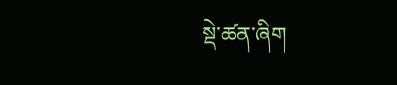སྡེ་ཚན་ཞིག